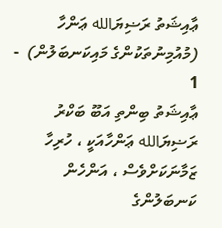ޢާއިޝަތު ރަޟިޔަالله ޢަންހާ (މުއުމިނުތަކުންގެ މައިކަނބަލުން)  - 1
ޢާއިޝަތު ބިންތި އަބޫ ބަކްރު ރަޟިޔަالله ޢަންހާއަކީ ، ހުރިހާ ޒަމާނަކަށްވެސް ، އަންހެން ކަނބަލުންގެ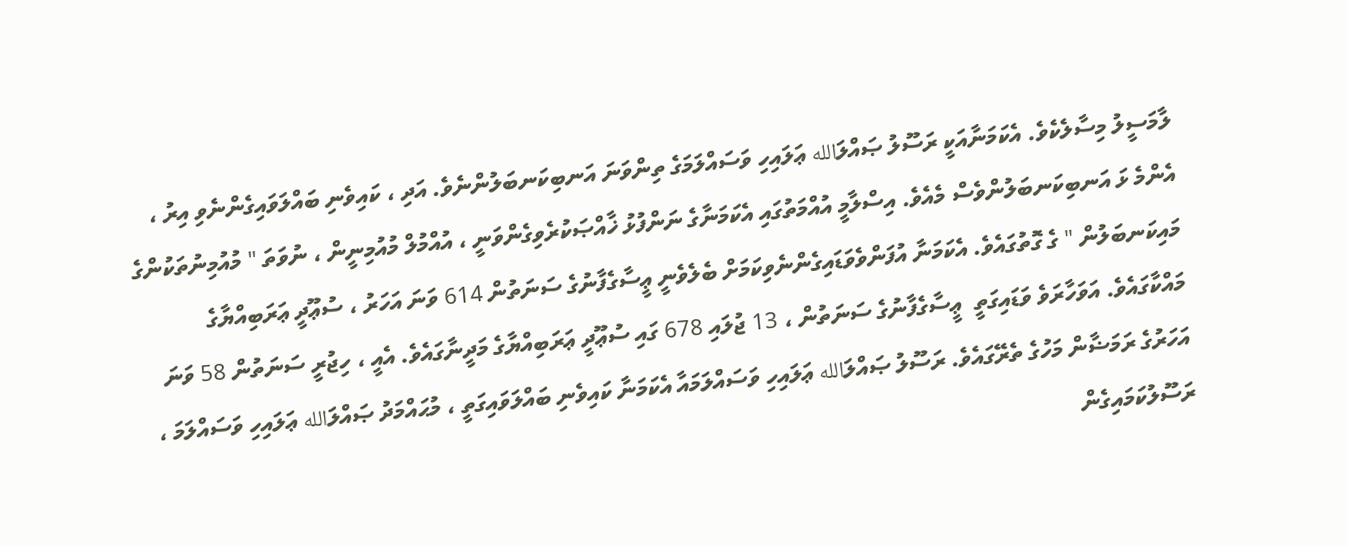ލާމަސީލު މިސާލެކެވެ. އެކަމަނާއަކީ ރަސޫލު ޞައްލަالله ޢަލައިހި ވަސައްލަމަގެ ތިންވަނަ އަނބިކަނބަލުންނެވެ. އަދި ، ކައިވެނި ބައްލަވައިގެންނެވި އިރު ، އެންމެ ޅަ އަނބިކަނބަލުންވެސް މެއެވެ. އިސްލާމީ އުއްމަތުގައި އެކަމަނާގެ ނަންފުޅު ޚާއްޞަކުރެވިގެންވަނީ ، އުއްމުލް މުއުމިނީން ، ނުވަތަ " މުއުމިނުތަކުންގެ މައިކަނބަލުން " ގެ ގޮތުގައެވެ. އެކަމަނާ އުފަންވެވަޑައިގެންނެވިކަމަށް ބެލެވެނީ ޢީސާގެފާނުގެ ސަނަތުން 614 ވަނަ އަހަރު ، ސުޢޫދީ ޢަރަބިއްޔާގެ މައްކާގައެވެ. އަވަހާރަވެ ވަޑައިގަތީ  ޢީސާގެފާނުގެ ސަނަތުން ، 13 ޖުލައި 678 ގައި ސުޢޫދީ ޢަރަބިއްޔާގެ މަދީނާގައެވެ. އެއީ ، ހިޖުރީ ސަނަތުން 58 ވަނަ އަހަރުގެ ރަމަޟާން މަހުގެ ތެރޭގައެވެ. ރަސޫލު ޞައްލަالله ޢަލައިހި ވަސައްލަމައާ އެކަމަނާ ކައިވެނި ބައްލަވައިގަތީ ، މުޙައްމަދު ޞައްލަالله ޢަލައިހި ވަސައްލަމަ ، ރަސޫލުކަމައިގެން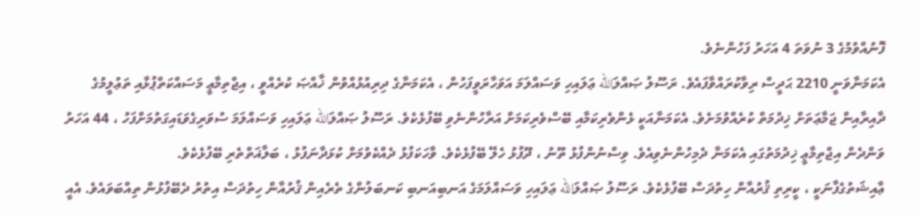ފޮނުއްވުމުގެ 3 ނުވަތަ 4 އަހަރު ފަހުންނެވެ.
އެކަމަނާވަނީ 2210 ޙަދީސް ރިވާކުރައްވާފައެވެ. ރަސޫލު ޞައްލަالله ޢަލައިހި ވަސައްލަމަ އަވަހާރަވީފަހުން ، އެކަމަނާގެ ދިރިއުޅުއްވުން ޚާއްޞަ ކުރެއްވީ ، އިޖްތިމާޢީ މަސައްކަތްޕުޅާއި ތަޢުލީމުގެ ދާއިރާއިން ޖަމާޢަތަށް ޚިދުމަތް ކުރެއްވުމަށެވެ. އެކަމަނާއަކީ ޅެންވެރިކަމާއި ބޭސްވެރިކަމަށް އަރާހުންނެވި ބޭފުޅެކެވެ. ރަސޫލު ޞައްލަالله ޢަލައިހި ވަސައްލަމަ ސުވަރިގެވަޑައިގަތުމަށްފަހު ، 44 އަހަރު ވަންދެން އިޖްތިމާޢީ ޚިދުމަތުގައި އެކަމަނާ ދެމިހުންނެވިއެވެ. ވިސްނުންފުޅު ތޫނު ، ދޫފުޅު ހެލޭ ބޭފުޅެކެވެ. ވާހަކަފުޅު ދެއްކެވުމަށް ކުޅަދާނަފުޅު ، ބަލާޣަތްތެރި ބޭފުޅެކެވެ.
ޢާއިޝަތުގެފާނަކީ ، ކީރިތި ޤުރުއާން ހިތުދަސް ބޭފުޅެކެވެ. ރަސޫލު ޞައްލަالله ޢަލައިހި ވަސައްލަމަގެ އަނބިއަނބި ކަނބަލުންގެ ތެރެއިން ޤުރުއާން ހިތުދަސް އިތުރު ދެބޭފުޅުން ތިއްބަވައެވެ. އެއީ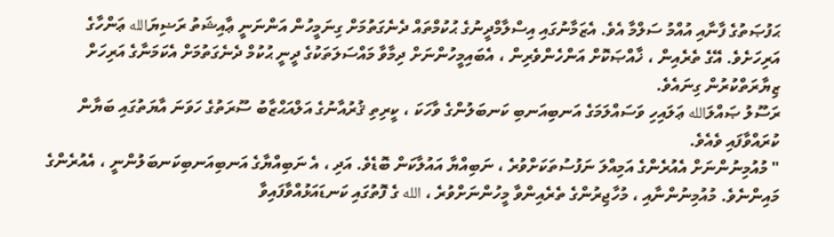ޙަފުޞަތުގެ ފާނާއި އުއްމު ސަލްމާ އެވެ. އެޒަމާނުގައި އިސްލާމްދީނުގެ ޙުކުމްތައް ދެނެގަތުމަށް ގިނަމީހުން އަންނަނީ ޢާއިޝަތު ރަޟިޔަالله ޢަންހާގެ އަރިހަށެވެ. އޭގެ ތެރެއިން ، ޚާއްޞަކޮށް އަންހެންވެރިން ، އެބައިމީހުންނަށް ދިމާވާ މައްސަލަތަކުގެ ދީނީ ޙުކުމް ދެނެގަތުމަށް އެކަމަނާގެ އަރިހަށް ޒިޔާރަތްކުރުން ގިނައެވެ.
ރަސޫލު ޞައްލަالله ޢަލައިހި ވަސައްލަމަގެ އަނބިއަނބި ކަނބަލުންގެ ވާހަކަ ، ކީރިތި ޤުރުއާނުގެ އަލްއަޙްޒާބު ސޫރަތުގެ ހަވަނަ އާޔަތުގައި ބަޔާން ކުރައްވާފައި ވެއެވެ.
" މުއުމިނުންނަށް އެއުރެންގެ އަމިއްލަ ނަފުސުތަކަށްވުރެ ، ނަބިއްޔާ އައުލާކަން ބޮޑެވެ. އަދި ، އެ ނަބިއްޔާގެ އަނބިއަނބިކަނބަލުންނީ ، އެއުރެންގެ މައިންނެވެ. މުއުމިނުންނާއި ، މުހާޖިރުންގެ ތެރެއިންވާ މީހުންނަށްވުރެ ، الله ގެ ފޮތުގައި ކަނޑައަޅުއްވާފައިވާ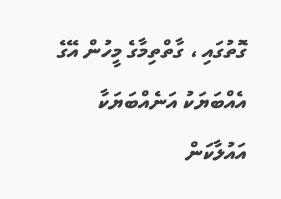ގޮތުގައި ، ގާތްތިމާގެ މީހުން އޭގެ އެއްބަޔަކު އަނެއްބަޔަކާ އައުލާކަން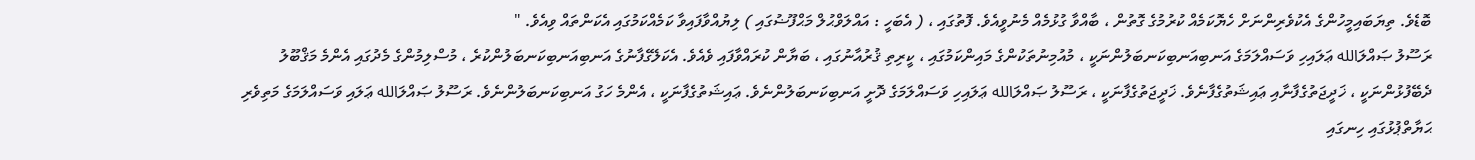ބޮޑެވެ. ތިޔަބައިމީހުންގެ އެކުވެރިންނަށް ހެޔޮކަމެއް ކުރުމުގެ ގޮތުން ، ބާއްވާ ގުޅުމެއް މެނުވީއެވެ. ފޮތުގައި ، ( އެބަހީ : އައްލަވްޙުލް މަޙްފޫޟުގައި ) ލިޔުއްވާފައިވާ ކަމެއްކަމުގައި އެކަންތައް ވިއެވެ. "
ރަސޫލު ޞައްލަالله ޢަލައިހި ވަސައްލަމަގެ އަނބިއަނބިކަނބަލުންނަކީ ، މުއުމިނުތަކުންގެ މައިންކަމުގައި ، ކީރިތި ޤުރުއާނުގައި ، ބަޔާން ކުރައްވާފައި ވެއެވެ. އެކަލޭގެފާނުގެ އަނބިއަނބިކަނބަލުންކުރެ ، މުސްލިމުންގެ މެދުގައި އެންމެ މަޤްބޫލު ދެބޭފުޅުންނަކީ ، ޚަދީޖަތުގެފާނާއި ޢައިޝަތުގެފާނެވެ. ޚަދީޖަތުގެފާނަކީ ، ރަސޫލު ޞައްލަالله ޢަލައިހި ވަސައްލަމަގެ ދޮށީ އަނބިކަނބަލުންނެވެ. ޢައިޝަތުގެފާނަކީ ، އެންމެ ހަގު އަނބިކަނބަލުންނެވެ. ރަސޫލު ޞައްލަالله ޢަލައި ވަސައްލަމަގެ މަތިވެރި ޙަޔާތްޕުޅުގައި ހިނގައި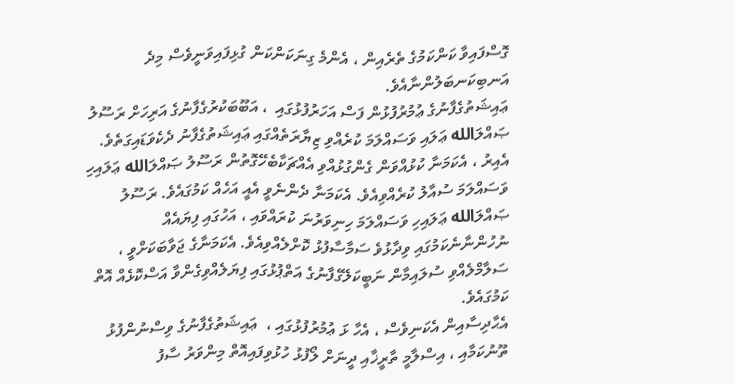ގޮސްފައިވާ ކަންކަމުގެ ތެރެއިން ، އެންމެ ގިނަކަންކަން ގުޅިފައިވަނީވެސް މިދެ އަނބިކަނބަލުންނާއެވެ.
ޢައިޝަތުގެފާނުގެ ޢުމުރުފުޅުން ފަސް އަހަރުފުޅުގައި  ، އަބޫބަކުރުގެފާނުގެ އަރިހަށް ރަސޫލު ޞައްލަالله ޢަލައި ވަސައްލަމަ ކުރެއްވި ޒިޔާރަތެއްގައި ޢައިޝަތުގެފާނު ދެކެވަޑައިގަތެވެ. އެއިރު ، އެކަމަނާ ކުޅުއްވަން ގެންގުޅުއްވި އެއްޗަކާބެހޭގޮތުން ރަސޫލު ޞައްލަالله ޢަލައިހި ވަސައްލަމަ ސުއާލު ކުރެއްވިއެވެ. އެކަމަނާ ދެންނެވީ އެއީ އަހެއް ކަމުގައެވެ. ރަސޫލު ޞައްލަالله ޢަލައިހި ވަސައްލަމަ ހިނިވަރުނަ ކުރައްވައި ، އަހުގައި ފިޔައެއް ނުހުންނާނެކަމުގައި ވިދާޅުވެ ސަމާސާފުޅު ކޮށްލެއްވިއެވެ. އެކަމަނާގެ ޖަވާބަކަށްވީ ، ސަލާމްލެއްވި ސުލައިމާން ނަބީކަލޭގެފާނުގެ އަތްޕުޅުގައި ފިޔަލެއްވިގެންވާ އަސްކޮޅެއް އޮތް ކަމުގައެވެ.
އެޙާދިސާއިން އެކަނިވެސް ، އެހާ ޅަ ޢުމުރުފުޅުގައި ،  ޢައިޝަތުގެފާނުގެ ވިސްނުންފުޅު ތޫނުކަމާއި ، އިސްލާމީ ތާރީޚާއި ދީނަށް ލޯފުޅު ހުޅުވިފައިއޮތް މިންވަރު ސާފު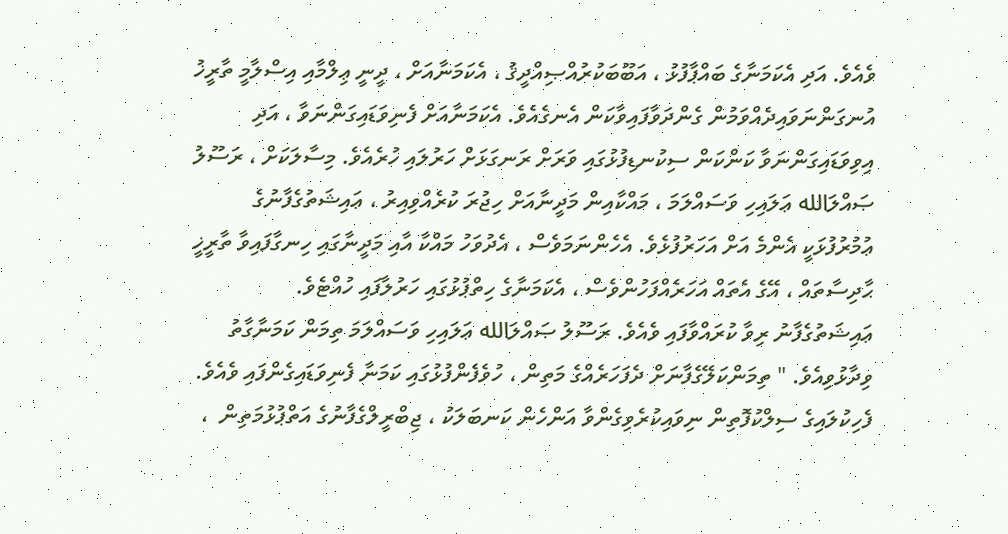ވެއެވެ. އަދި އެކަމަނާގެ ބައްޕާފުޅު ، އަބޫބަކުރުއްޞިއްދީޤު ، އެކަމަނާއަށް ، ދީނީ ޢިލްމާއި އިސްލާމީ ތާރީޚު އުނގަންނަވައިދެއްވަމުން ގެންދަވާފައިވާކަން އެނގެއެވެ. އެކަމަނާއަށް ފެނިވަޑައިގަންނަވާ ، އަދި އިވިވަޑައިގަންނަވާ ކަންކަން ސިކުނޑިފުޅުގައި ވަރަށް ރަނގަޅަށް ހަރުލައި ހުރެއެވެ. މިސާލަކަށް ، ރަސޫލު ޞައްލަالله ޢަލައިހި ވަސައްލަމަ ، މައްކާއިން މަދީނާއަށް ހިޖުރަ ކުރެއްވިއިރު ، ޢައިޝަތުގެފާނުގެ ޢުމުރުފުޅަކީ އެންމެ އަށް އަހަރުފުޅެވެ. އެހެންނަމަވެސް ، އެދުވަހު މައްކާ އާއި މަދީނާގައި ހިނގާފައިވާ ތާރީޚީ ޙާދިސާތައް ، އޭގެ އެތައް އަހަރެއްފަހުންވެސް ، އެކަމަނާގެ ހިތްޕުޅުގައި ހަރުލާފައި ހުއްޓެވެ.
ޢައިޝަތުގެފާނު ރިވާ ކުރައްވާފައި ވެއެވެ. ރަސޫލު ޞައްލަالله ޢަލައިހި ވަސައްލަމަ ތިމަން ކަމަނާގާތު ވިދާޅުވިއެވެ. " ތިމަންކަލޭގެފާނަށް ދެފަހަރެއްގެ މަތިން ، ހުވެފެންފުޅުގައި ކަމަނާ ފެނިވަޑައިގެންފައި ވެއެވެ. ފެހިކުލައިގެ ސިލްކުފޮތިން ނިވައިކުރެވިގެންވާ އަންހެން ކަނބަލަކު ، ޖިބްރީލްގެފާނުގެ އަތްޕުޅުމަތިން  ،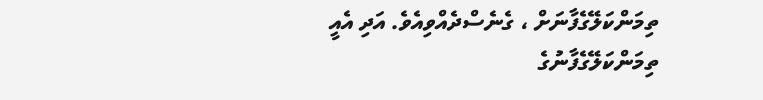ތިމަންކަލޭގެފާނަށް ، ގެނެސްދެއްވިއެވެ. އަދި އެއީ ތިމަންކަލޭގެފާނުގެ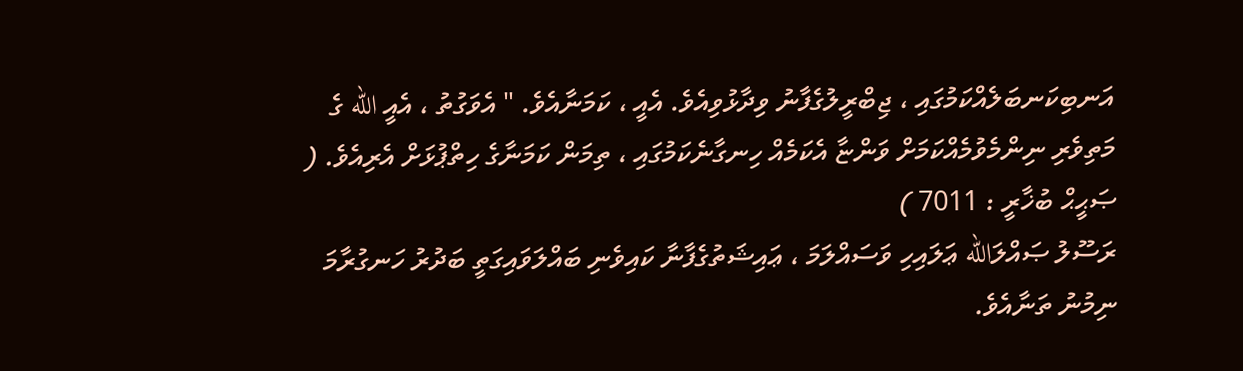އަނބިކަނބަލެއްކަމުގައި ، ޖިބްރީލުގެފާނު ވިދާޅުވިއެވެ. އެއީ ، ކަމަނާއެވެ. " އެވަގުތު ، އެއީ الله ގެ މަތިވެރި ނިންމެވުމެއްކަމަށް ވަންޏާ އެކަމެއް ހިނގާނެކަމުގައި ، ތިމަން ކަމަނާގެ ހިތްޕުޅަށް އެރިއެވެ. ( ޞަޙީޙް ބުޚާރީ : 7011 )
ރަސޫލު ޞައްލަالله ޢަލައިހި ވަސައްލަމަ ، ޢައިޝަތުގެފާނާ ކައިވެނި ބައްލަވައިގަތީ ބަދުރު ހަނގުރާމަ ނިމުނު ތަނާއެވެ.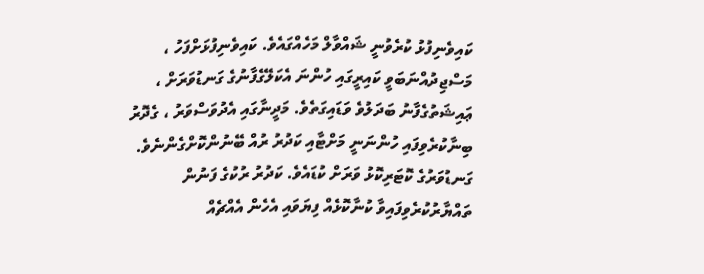ކައިވެނިފުޅު ކުރެވުނީ ޝައްވާލް މަހެއްގައެވެ. ކައިވެނިފުޅަށްފަހު ، މަސްޖިދުއްނަބަވީ ކައިރީގައި ހުންނަ އެކަލޭގެފާނުގެ ގަނޑުވަރަށް ، ޢައިޝަތުގެފާނު ބަދަލުވެ ވަޑައިގަތެވެ. މަދީނާގައި އެދުވަސްވަރު ، ގެދޮރު ބިނާކުރެވިފައި ހުންނަނީ މަށްޓާއި ކަދުރު ރުއް ބޭނުންކޮށްގެންނެވެ. ގަނޑުވަރުގެ ކޮޓަރިކޮޅު ވަރަށް ކުޑައެވެ. ކަދުރު ރުކުގެ ފަނުން ތައްޔާރުކުރެވިފައިވާ ކުނާކޮޅެއް ފިޔަވައި އެހެން އެއްޗެއް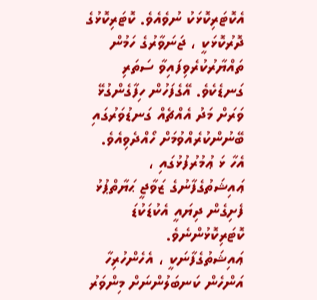އެކޮޓަރިކޮޅަކު ނުވެއެވެ. ކޮޓަރިކޮޅުގެ ދޮރުކޮޅަކީ ، ޖަނަވާރުގެ ހަމުން ތައްޔާރުކުރެވިފައިވާ ސަތަރި ގަނޑެކެވެ. އޭގެފަހުން ހިފާގެންގުޅޭ ވަރަށް މަދު އެއްޗެއް ގަނޑުވަރުގައި ބޭނުންކުރެއްވުމަށް ހޯއްދެވިއެވެ. އެހާ ޅަ ޢުމުރުފުޅުގައި ، ޢައިޝަތުގެފާނުގެ ޒަވާޖީ ޙަޔާތްޕުޅު ފެށިގެން ދިޔައީ އެކުޑަކުޑަ ކޮޓަރިކޮޅުންނެވެ.
ޢައިޝަތުގެފާނަކީ ، އެހެންހުރިހާ އަންހެން ކަނބަލުންނަށް މިންވަރު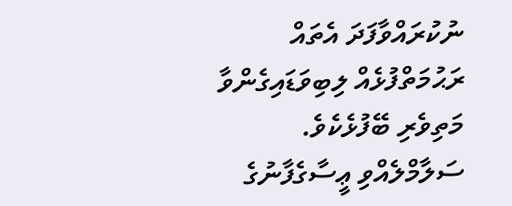ނުކުރައްވާފަދަ އެތައް ރަޙުމަތްފުޅެއް ލިބިވަޑައިގެންވާ މަތިވެރި ބޭފުޅެކެވެ. ސަލާމްލެއްވި ޢީސާގެފާނުގެ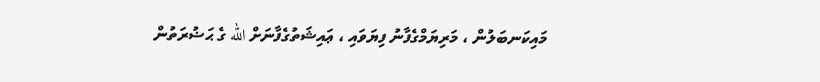މައިކަނބަލުން ، މަރިޔަމްގެފާނު ފިޔަވައި ، ޢައިޝަތުގެފާނަށް الله ގެ ޙަޟުރަތުން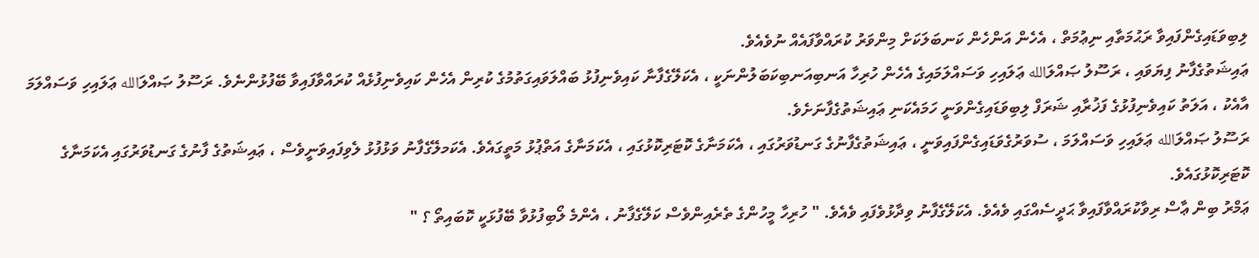ލިބިވަޑައިގެންފައިވާ ރަޙުމަތާއި ނިޢުމަތް ، އެހެން އަންހެން ކަނބަލަކަށް މިންވަރު ކުރައްވާފައެއް ނުވެއެވެ.
ޢައިޝަތުގެފާނު ފިޔަވައި ، ރަސޫލު ޞައްލަالله ޢަލައިހި ވަސައްލަމައިގެ އެހެން ހުރިހާ އަނބިއަނބިކަބަލުންނަކީ ، އެކަލޭގެފާނާ ކައިވެނިފުޅު ބައްލަވައިގަތުމުގެ ކުރިން އެހެން ކައިވެނިފުޅެއް ކުރައްވާފައިވާ ބޭފުޅުންނެވެ. ރަސޫލު ޞައްލަالله ޢަލައިހި ވަސައްލަމަ އާއެކު ، އަލަތު ކައިވެނިފުޅުގެ ފަޚުރާއި ޝަރަފް ލިބިވަޑައިގެންވަނީ ހަމައެކަނި ޢައިޝަތުގެފާނަށެވެ.
ރަސޫލު ޞައްލަالله ޢަލައިހި ވަސައްލަމަ ، ސުވަރުގެވަޑައިގެންފައިވަނީ ، ޢައިޝަތުގެފާނުގެ ގަނޑުވަރުގައި ، އެކަމަނާގެ ކޮޓަރިކޮޅުގައި ، އެކަމަނާގެ އަތްޕުޅު މަތީގައެވެ. އެކަމލޭގެފާނު ވަޅުފުޅު ލެވިފައިވަނީވެސް ، ޢައިޝަތުގެ ފާނުގެ ގަނޑުވަރުގައި އެކަމަނާގެ ކޮޓަރިކޮޅުގައެވެ.
ޢަމްރު ބިން ޢާސް ރިވާކުރައްވާފައިވާ ޙަދީސެއްގައި ވެއެވެ. އެކަލޭގެފާނު ވިދާޅުވެފައި ވެއެވެ. " ހުރިހާ މީހުންގެ ތެރެއިންވެސް ކަލޭގެފާނު ، އެންމެ ލޯބިފުޅުވާ ބޭފުޅަކީ ކޮބައިތޯ ؟ "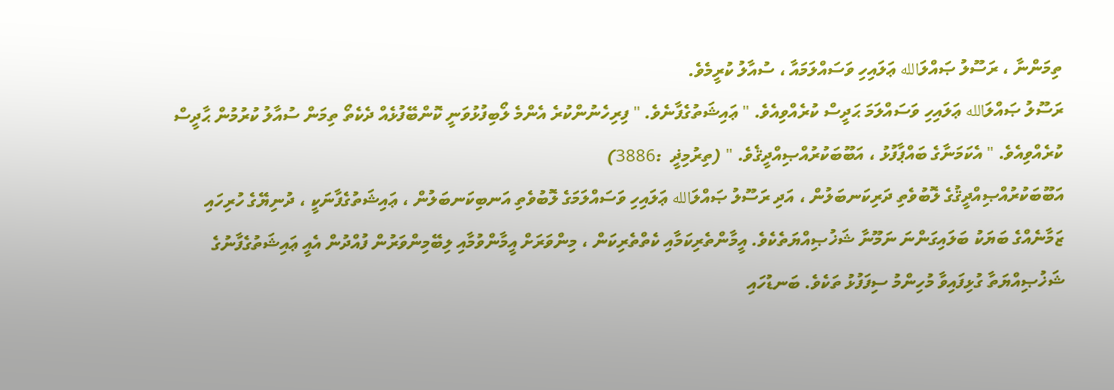ތިމަންނާ ، ރަސޫލު ޞައްލަالله ޢަލައިހި ވަސައްލަމައާ ، ސުއާލު ކުރީމެވެ.
ރަސޫލު ޞައްލަالله ޢަލައިހި ވަސައްލަމަ ޙަދީސް ކުރެއްވިއެވެ. " ޢައިޝަތުގެފާނެވެ. " ފިރިހެނުންކުރެ އެންމެ ލޯބިފުޅުވަނީ ކޮންބޭފުޅެއް ދެކެތޯ ތިމަން ސުއާލު ކުރުމުން ޙާދީސް ކުރެއްވިއެވެ. " އެކަމަނާގެ ބައްޕާފުޅު ، އަބޫބަކުރުއްޞިއްދީޤެވެ. " (ތިރުމިޛީ  :3886)
އަބޫބަކުރުއްޞިއްދީޤުގެ ލޮބުވެތި ދަރިކަނބަލުން ، އަދި ރަސޫލު ޞައްލަالله ޢަލައިހި ވަސައްލަމަގެ ލޮބުވެތި އަނބިކަނބަލުން ، ޢައިޝަތުގެފާނަކީ ، ދުނިޔޭގެ ހުރިހައި ޒަމާނެއްގެ ބަޔަކު ބަލައިގަންނަ ނަމޫނާ ޝަޚުޞިއްޔަތެކެވެ. އީމާންތެރިކަމާއި ކެތްތެރިކަން ، މިންވަރަށް އީމާންވުމާއި ލިބޭމިންވަރުން ފުއްދުން އެއީ ޢައިޝަތުގެފާނުގެ ޝަޚުޞިއްޔަތާ ގުޅިފައިވާ މުހިންމު ސިފަފުޅު ތަކެވެ. ބަނޑުހައި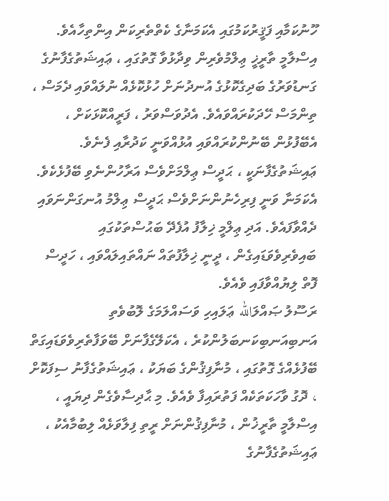ހޫނުކަމާއި ފަޤީރުކަމުގައި އެކަމަނާގެ ކެތްތެރިކަން އިންތިހާއެވެ. އިސްލާމީ ތާރީޚީ ޢިލްމުވެރިން ވިދާޅުވާ ގޮތުގައި ، ޢައިޝަތުގެފާނުގެ ގަނޑުވަރުގެ ބަދިގެކޮޅުގެ އުނދުނަށް ހުޅުކޮޅެއް ނުލައްވައި ދެމަސް ، ތިންމަސް ހޭދަކުރައްވައެވެ. އެދުވަސްވަރު ، ފަރީއްކޮޅަކަށް ، އެބޭފުޅުން ބޭނުންކުރައްވައި އުޅުއްވަނީ ކަދުރާއި ފެނެވެ.
ޢައިޝަތުގެފާނަކީ ، ޙަދީސް ޢިލްމަށްވެސް އަރާހުންނެވި ބޭފުޅެކެވެ. އެކަމަނާ ވަނީ ފިރިހެނުންނަށްވެސް ޙަދީސް ޢިލްމު އުނގަންނަވައި ދެއްވާފައެވެ. އަދި ޢިލްމީ ޚިލާފު އުފެދޭ ބަޙުސްތަކުގައި ބައިވެރިވެވަޑައިގެން ، ދީނީ ޚިލާފުތައް ނައްތައިލައްވައި ، ހަދީސް ފޮތް ލިޔުއްވާފައި ވެއެވެ.
ރަސޫލު ޞައްލަالله ޢަލައިހި ވަސައްލަމަގެ ލޮބުވެތި އަނބިއަނބިކަނބަލުންކުރެ ، އެކަލޭގެފާނަށް ބޭވަފާތެރިވެވަޑައިގަތް ބޭފުޅެއްގެ ގޮތުގައި ، މުނާފިޤުންގެ ބަޔަކު ، ޢައިޝަތުގެފާނު ސިފަކޮށް ، ދޮގު ވާހަކަތަކެއް ފަތުރައިފާ ވެއެވެ. މި ޙާދިސާވެގެން ދިޔައީ ،  އިސްލާމީ ތާރީޚުން ، މުނާފިޤުންނަށް ރީތި ފިލާވަޅެއް ލިބުމާއެކު ، ޢައިޝަތުގެފާނުގެ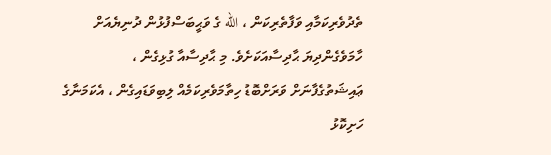ތެދުވެރިކަމާއި ވަފާތެރިކަން ، الله ގެ ވަޙީބަސްފުޅުން ދުނިޔެއަށް ހާމަވެގެންދިޔަ ޙާދިސާއަކަށެވެ. މި ޙާދިސާއާ ގުޅިގެން ، ޢައިޝަތުގެފާނަށް ވަރަށްބޮޑު ހިތާމަވެރިކަމެއް ލިބިވަޑައިގެން ، އެކަމަނާގެ ހަށިކޮޅު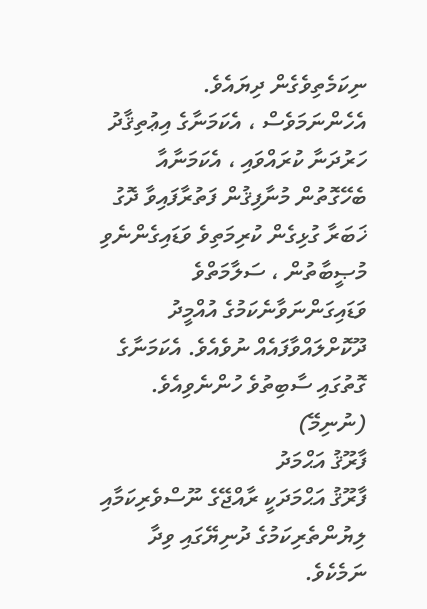ނިކަމެތިވެގެން ދިޔައެވެ. އެހެންނަމަވެސް ، އެކަމަނާގެ އިޢުތިޤާދު ހަރުދަނާ ކުރައްވައި ، އެކަމަނާއާ ބެހޭގޮތުން މުނާފިޤުން ފަތުރާފައިވާ ދޮގު ޚަބަރާ ގުޅިގެން ކުރިމަތިވެ ވަޑައިގެންނެވި މުޞީބާތުން ، ސަލާމަތްވެ ވަޑައިގަންނަވާނެކަމުގެ އުއްމީދު ދޫކޮށްލައްވާފައެއް ނުވެއެވެ. އެކަމަނާގެ ގޮތުގައި ސާބިތުވެ ހުންނެވިއެވެ.
(ނުނިމޭ)
ފާރޫޤު އަޙްމަދު
ފާރޫޤު އަޙްމަދަކީ ރާއްޖޭގެ ނޫސްވެރިކަމާއި ލިޔުންތެރިކަމުގެ ދުނިޔޭގައި ވިދާ ނަމެކެވެ.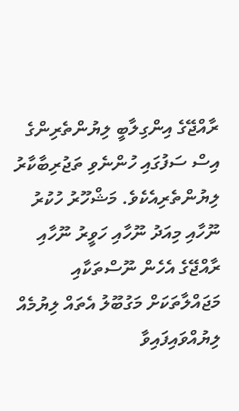ރާއްޖޭގެ އިންގިލާބީ ލިޔުންތެރިންގެ އިސް ސަފުގައި ހުންނެވި ތަޖުރިބާކާރު ލިޔުންތެރިއެކެވެ. މަޝްހޫރު ހުކުރު ނޫހާއި މިއަދު ނޫހާއި ހަވީރު ނޫހާއި ރާއްޖޭގެ އެހެން ނޫސްތަކާއި މަޖައްލާތަކަށް މަގުބޫލު އެތައް ލިޔުމެއް ލިޔުއްވައިފައިވާ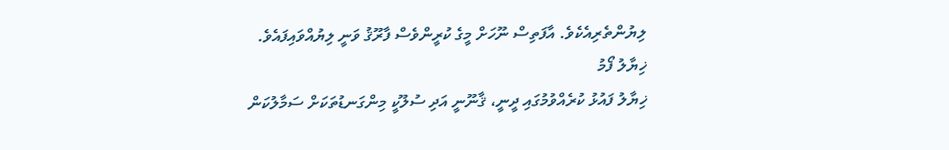ލިޔުންތެރިއެކެވެ. އާފަތިސް ނޫހަށް މީގެ ކުރީންވެސް ފާރޫޤު ވަނީ ލިޔުއްވައިފައެވެ.
ޚިޔާލު ފޯމު
ޚިޔާލު ފައުޅު ކުރެއްވުމުގައި ދީނީ، ޤާނޫނީ އަދި ސުލޫކީ މިންގަނޑުތަކަށް ސަމާލުކަން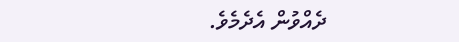ދެއްވުން އެދެމެވެ.